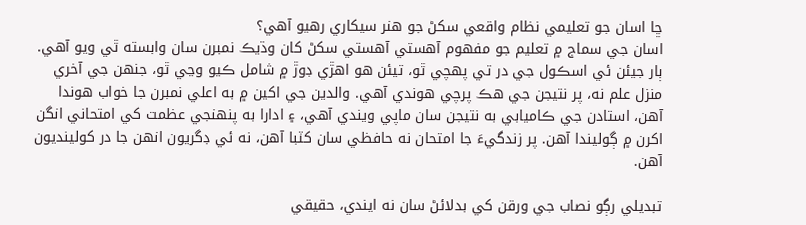ڇا اسان جو تعليمي نظام واقعي سکڻ جو هنر سيکاري رهيو آهي؟
اسان جي سماج ۾ تعليم جو مفهوم آهستي آهستي سکڻ کان وڌيڪ نمبرن سان وابسته ٿي ويو آهي. ٻار جيئن ئي اسڪول جي در تي پهچي ٿو، تيئن هو اهڙي ڊوڙ ۾ شامل ڪيو وڃي ٿو، جنهن جي آخري منزل علم نه، پر نتيجن جي هڪ پرچي هوندي آهي. والدين جي اکين ۾ به اعلي نمبرن جا خواب هوندا آهن، استادن جي ڪاميابي به نتيجن سان ماپي ويندي آهي، ۽ ادارا به پنهنجي عظمت کي امتحاني انگن اکرن ۾ ڳوليندا آهن. پر زندگيءَ جا امتحان نه حافظي سان کٽبا آهن، نه ئي ڊگريون انهن جا در کولينديون آهن.

تبديلي رڳو نصاب جي ورقن کي بدلائڻ سان نه ايندي، حقيقي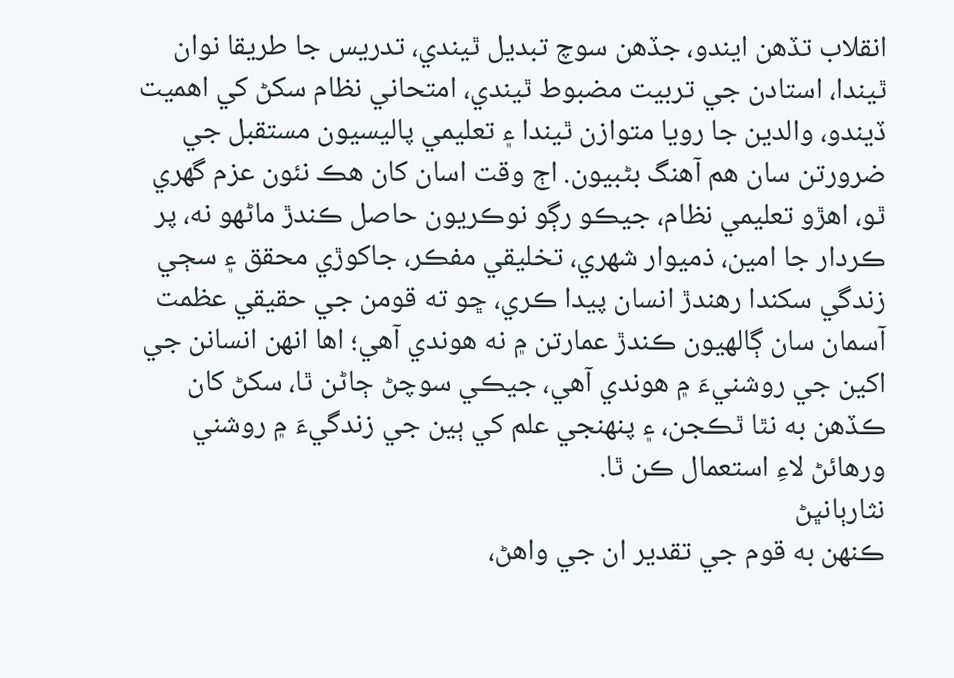انقلاب تڏهن ايندو، جڏهن سوچ تبديل ٿيندي، تدريس جا طريقا نوان ٿيندا، استادن جي تربيت مضبوط ٿيندي، امتحاني نظام سکڻ کي اهميت ڏيندو، والدين جا رويا متوازن ٿيندا ۽ تعليمي پاليسيون مستقبل جي ضرورتن سان هم آهنگ بڻبيون. اڄ وقت اسان کان هڪ نئون عزم گهري ٿو، اهڙو تعليمي نظام، جيڪو رڳو نوڪريون حاصل ڪندڙ ماڻهو نه، پر ڪردار جا امين، ذميوار شهري، تخليقي مفڪر، جاکوڙي محقق ۽ سڄي زندگي سکندا رهندڙ انسان پيدا ڪري، ڇو ته قومن جي حقيقي عظمت آسمان سان ڳالهيون ڪندڙ عمارتن ۾ نه هوندي آهي؛ اها انهن انسانن جي اکين جي روشنيءَ ۾ هوندي آهي، جيڪي سوچڻ ڄاڻن ٿا، سکڻ کان ڪڏهن به نٿا ٿڪجن، ۽ پنهنجي علم کي ٻين جي زندگيءَ ۾ روشني ورهائڻ لاءِ استعمال ڪن ٿا.
نثارٻانڀڻ
ڪنهن به قوم جي تقدير ان جي واهڻ،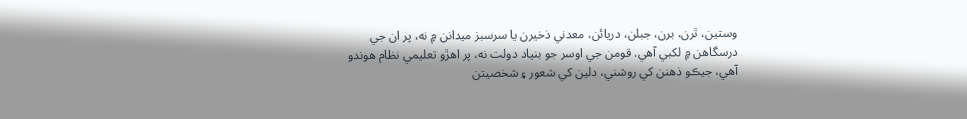وستين، ٿرن، برن، جبلن، دريائن، معدني ذخيرن يا سرسبز ميدانن ۾ نه، پر ان جي درسگاهن ۾ لکبي آهي. قومن جي اوسر جو بنياد دولت نه، پر اهڙو تعليمي نظام هوندو آهي، جيڪو ذهنن کي روشني، دلين کي شعور ۽ شخصيتن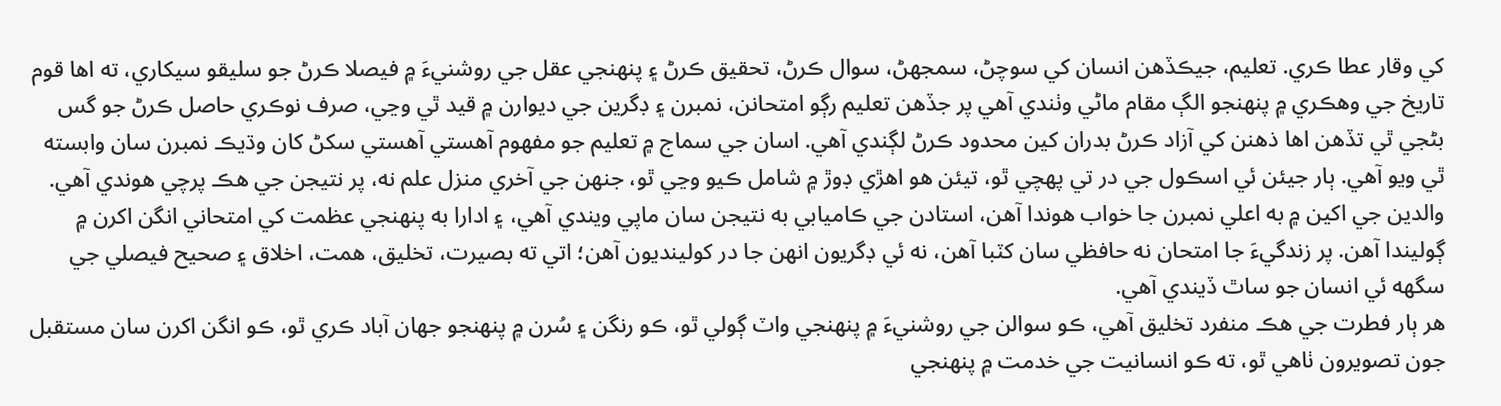کي وقار عطا ڪري. تعليم، جيڪڏهن انسان کي سوچڻ، سمجهڻ، سوال ڪرڻ، تحقيق ڪرڻ ۽ پنهنجي عقل جي روشنيءَ ۾ فيصلا ڪرڻ جو سليقو سيکاري، ته اها قوم تاريخ جي وهڪري ۾ پنهنجو الڳ مقام ماڻي وٺندي آهي پر جڏهن تعليم رڳو امتحانن، نمبرن ۽ ڊگرين جي ديوارن ۾ قيد ٿي وڃي، صرف نوڪري حاصل ڪرڻ جو گس بڻجي ٿي تڏهن اها ذهنن کي آزاد ڪرڻ بدران کين محدود ڪرڻ لڳندي آهي. اسان جي سماج ۾ تعليم جو مفهوم آهستي آهستي سکڻ کان وڌيڪ نمبرن سان وابسته ٿي ويو آهي. ٻار جيئن ئي اسڪول جي در تي پهچي ٿو، تيئن هو اهڙي ڊوڙ ۾ شامل ڪيو وڃي ٿو، جنهن جي آخري منزل علم نه، پر نتيجن جي هڪ پرچي هوندي آهي. والدين جي اکين ۾ به اعلي نمبرن جا خواب هوندا آهن، استادن جي ڪاميابي به نتيجن سان ماپي ويندي آهي، ۽ ادارا به پنهنجي عظمت کي امتحاني انگن اکرن ۾ ڳوليندا آهن. پر زندگيءَ جا امتحان نه حافظي سان کٽبا آهن، نه ئي ڊگريون انهن جا در کولينديون آهن؛ اتي ته بصيرت، تخليق، همت، اخلاق ۽ صحيح فيصلي جي سگهه ئي انسان جو ساٿ ڏيندي آهي.
هر ٻار فطرت جي هڪ منفرد تخليق آهي، ڪو سوالن جي روشنيءَ ۾ پنهنجي واٽ ڳولي ٿو، ڪو رنگن ۽ سُرن ۾ پنهنجو جهان آباد ڪري ٿو، ڪو انگن اکرن سان مستقبل جون تصويرون ٺاهي ٿو، ته ڪو انسانيت جي خدمت ۾ پنهنجي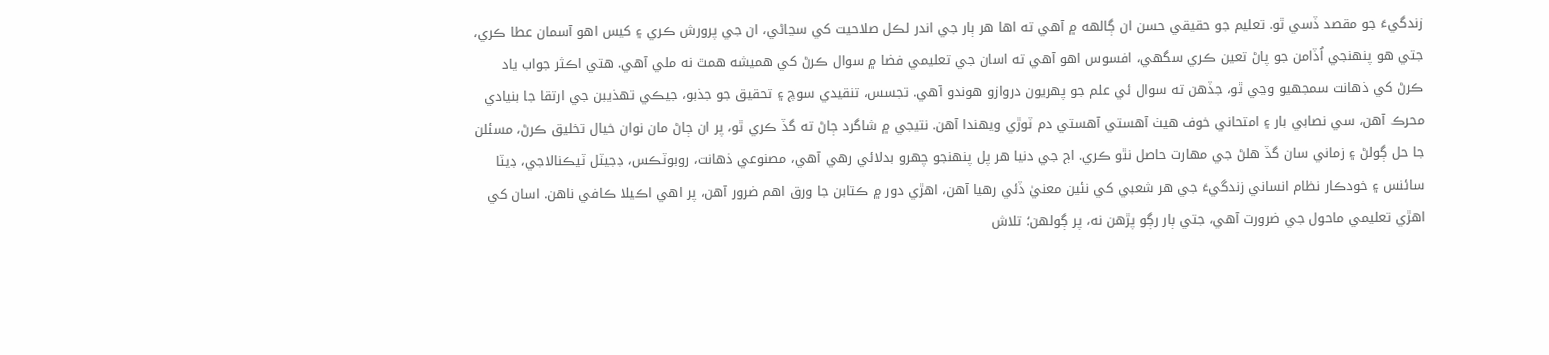زندگيءَ جو مقصد ڏسي ٿو. تعليم جو حقيقي حسن ان ڳالهه ۾ آهي ته اها هر ٻار جي اندر لڪل صلاحيت کي سڃاڻي، ان جي پرورش ڪري ۽ کيس اهو آسمان عطا ڪري، جتي هو پنهنجي اُڏامن جو پاڻ تعين ڪري سگهي، افسوس اهو آهي ته اسان جي تعليمي فضا ۾ سوال ڪرڻ کي هميشه همٿ نه ملي آهي. هتي اڪثر جواب ياد ڪرڻ کي ذهانت سمجهيو وڃي ٿو، جڏهن ته سوال ئي علم جو پهريون دروازو هوندو آهي. تجسس، تنقيدي سوچ ۽ تحقيق جو جذبو، جيڪي تهذيبن جي ارتقا جا بنيادي محرڪ آهن، سي نصابي بار ۽ امتحاني خوف هيٺ آهستي آهستي دم ٽوڙي ويهندا آهن. نتيجي ۾ شاگرد ڄاڻ ته گڏ ڪري ٿو، پر ان ڄاڻ مان نوان خيال تخليق ڪرڻ، مسئلن جا حل ڳولڻ ۽ زماني سان گڏ هلڻ جي مهارت حاصل نٿو ڪري. اڄ جي دنيا هر پل پنهنجو چهرو بدلائي رهي آهي، مصنوعي ذهانت، روبوٽڪس، ڊجيٽل ٽيڪنالاجي، ڊيٽا سائنس ۽ خودڪار نظام انساني زندگيءَ جي هر شعبي کي نئين معنيٰ ڏئي رهيا آهن، اهڙي دور ۾ ڪتابن جا ورق اهم ضرور آهن، پر اهي اڪيلا ڪافي ناهن. اسان کي اهڙي تعليمي ماحول جي ضرورت آهي، جتي ٻار رڳو پڙهن نه، پر ڳولهن؛ تلاش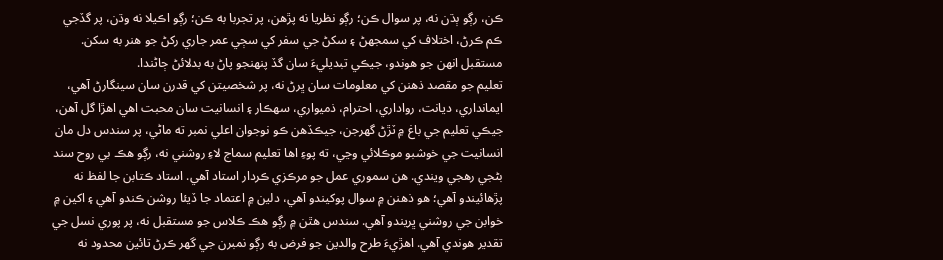ڪن، رڳو ٻڌن نه، پر سوال ڪن؛ رڳو نظريا نه پڙهن، پر تجربا به ڪن؛ رڳو اڪيلا نه وڌن، پر گڏجي ڪم ڪرڻ، اختلاف کي سمجهڻ ۽ سکڻ جي سفر کي سڄي عمر جاري رکڻ جو هنر به سکن. مستقبل انهن جو هوندو، جيڪي تبديليءَ سان گڏ پنهنجو پاڻ به بدلائڻ ڄاڻندا.
تعليم جو مقصد ذهنن کي معلومات سان ڀرڻ نه، پر شخصيتن کي قدرن سان سينگارڻ آهي، ايمانداري، ديانت، رواداري، احترام، ذميواري، سهڪار ۽ انسانيت سان محبت اهي اهڙا گل آهن، جيڪي تعليم جي باغ ۾ ٽڙڻ گهرجن، جيڪڏهن ڪو نوجوان اعلي نمبر ته ماڻي، پر سندس دل مان انسانيت جي خوشبو موڪلائي وڃي، ته پوءِ اها تعليم سماج لاءِ روشني نه، رڳو هڪ بي روح سند بڻجي رهجي ويندي. هن سموري عمل جو مرڪزي ڪردار استاد آهي. استاد ڪتابن جا لفظ نه پڙهائيندو آهي؛ هو ذهنن ۾ سوال پوکيندو آهي، دلين ۾ اعتماد جا ڏيئا روشن ڪندو آهي ۽ اکين ۾ خوابن جي روشني ڀريندو آهي. سندس هٿن ۾ رڳو هڪ ڪلاس جو مستقبل نه، پر پوري نسل جي تقدير هوندي آهي. اهڙيءَ طرح والدين جو فرض به رڳو نمبرن جي گهر ڪرڻ تائين محدود نه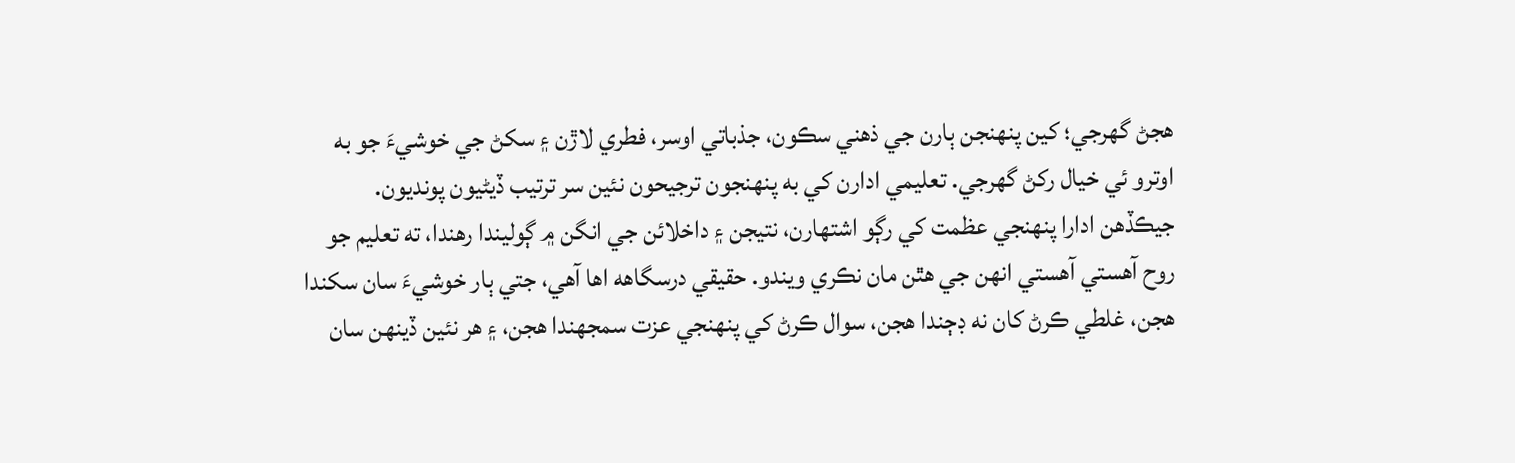هجڻ گهرجي؛ کين پنهنجن ٻارن جي ذهني سڪون، جذباتي اوسر، فطري لاڙن ۽ سکڻ جي خوشيءَ جو به اوترو ئي خيال رکڻ گهرجي. تعليمي ادارن کي به پنهنجون ترجيحون نئين سر ترتيب ڏيڻيون پونديون. جيڪڏهن ادارا پنهنجي عظمت کي رڳو اشتهارن، نتيجن ۽ داخلائن جي انگن ۾ ڳوليندا رهندا، ته تعليم جو روح آهستي آهستي انهن جي هٿن مان نڪري ويندو. حقيقي درسگاهه اها آهي، جتي ٻار خوشيءَ سان سکندا هجن، غلطي ڪرڻ کان نه ڊڄندا هجن، سوال ڪرڻ کي پنهنجي عزت سمجهندا هجن، ۽ هر نئين ڏينهن سان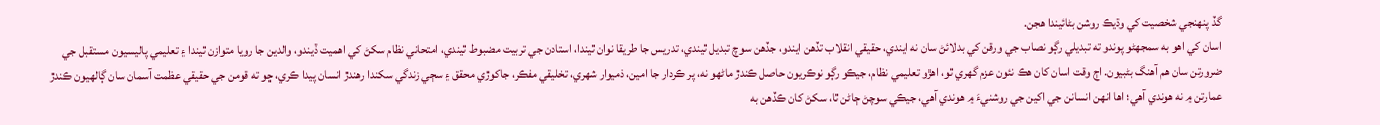گڏ پنهنجي شخصيت کي وڌيڪ روشن بڻائيندا هجن.
اسان کي اهو به سمجهڻو پوندو ته تبديلي رڳو نصاب جي ورقن کي بدلائڻ سان نه ايندي، حقيقي انقلاب تڏهن ايندو، جڏهن سوچ تبديل ٿيندي، تدريس جا طريقا نوان ٿيندا، استادن جي تربيت مضبوط ٿيندي، امتحاني نظام سکڻ کي اهميت ڏيندو، والدين جا رويا متوازن ٿيندا ۽ تعليمي پاليسيون مستقبل جي ضرورتن سان هم آهنگ بڻبيون. اڄ وقت اسان کان هڪ نئون عزم گهري ٿو، اهڙو تعليمي نظام، جيڪو رڳو نوڪريون حاصل ڪندڙ ماڻهو نه، پر ڪردار جا امين، ذميوار شهري، تخليقي مفڪر، جاکوڙي محقق ۽ سڄي زندگي سکندا رهندڙ انسان پيدا ڪري، ڇو ته قومن جي حقيقي عظمت آسمان سان ڳالهيون ڪندڙ عمارتن ۾ نه هوندي آهي؛ اها انهن انسانن جي اکين جي روشنيءَ ۾ هوندي آهي، جيڪي سوچڻ ڄاڻن ٿا، سکڻ کان ڪڏهن به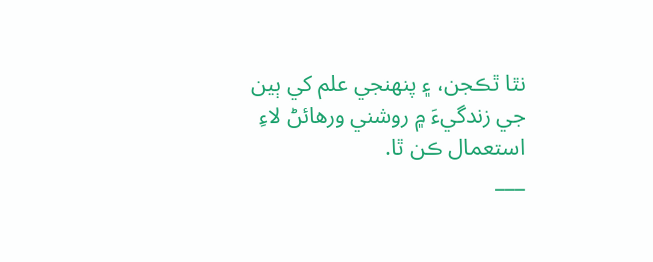نٿا ٿڪجن، ۽ پنهنجي علم کي ٻين جي زندگيءَ ۾ روشني ورهائڻ لاءِ استعمال ڪن ٿا.
___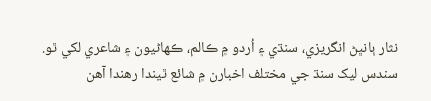نثار ٻانڀڻ انگريزي، سنڌي ۽ اُردو ۾ ڪالم، ڪھاڻيون ۽ شاعري لکي ٿو. سندس ليک سنڌ جي مختلف اخبارن ۾ شائع ٿيندا رھندا آھن